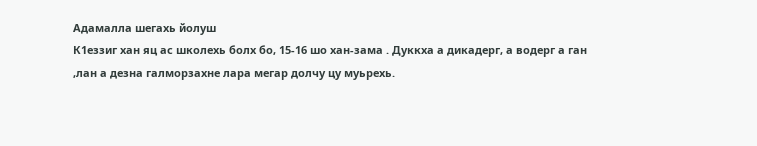Адамалла шегахь йолуш
К1еззиг хан яц ас школехь болх бо, 15-16 шо хан-зама . Дуккха а дикадерг, а водерг а ган ,лан а дезна галморзахне лара мегар долчу цу муьрехь.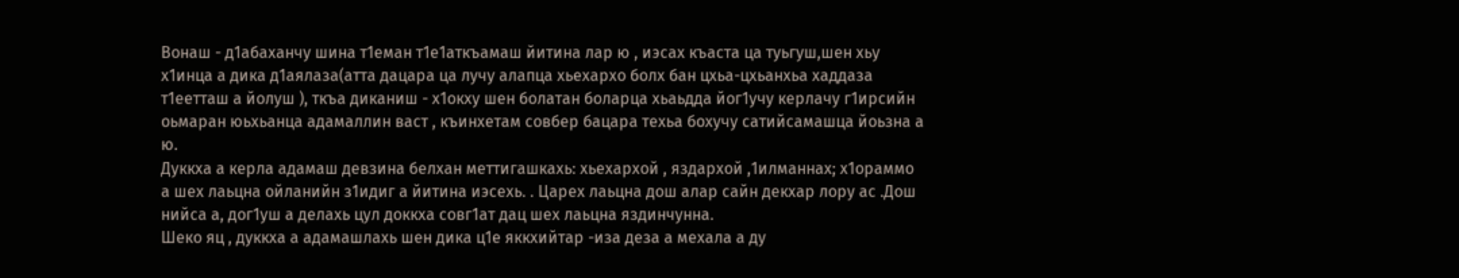Вонаш - д1абаханчу шина т1еман т1е1аткъамаш йитина лар ю , иэсах къаста ца туьгуш,шен хьу х1инца а дика д1аялаза(атта дацара ца лучу алапца хьехархо болх бан цхьа-цхьанхьа хаддаза т1еетташ а йолуш ), ткъа диканиш - х1окху шен болатан боларца хьаьдда йог1учу керлачу г1ирсийн оьмаран юьхьанца адамаллин васт , къинхетам совбер бацара техьа бохучу сатийсамашца йоьзна а ю.
Дуккха а керла адамаш девзина белхан меттигашкахь: хьехархой , яздархой ,1илманнах; х1ораммо а шех лаьцна ойланийн з1идиг а йитина иэсехь. . Царех лаьцна дош алар сайн декхар лору ас .Дош нийса а, дог1уш а делахь цул доккха совг1ат дац шех лаьцна яздинчунна.
Шеко яц , дуккха а адамашлахь шен дика ц1е яккхийтар -иза деза а мехала а ду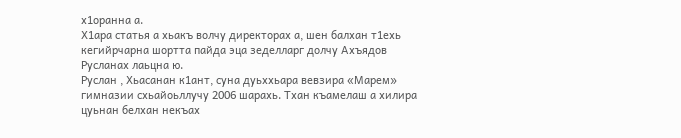х1оранна а.
Х1ара статья а хьакъ волчу директорах а, шен балхан т1ехь кегийрчарна шортта пайда эца зеделларг долчу Ахъядов Русланах лаьцна ю.
Руслан , Хьасанан к1ант, суна дуьххьара вевзира «Марем» гимназии схьайоьллучу 2006 шарахь. Тхан къамелаш а хилира цуьнан белхан некъах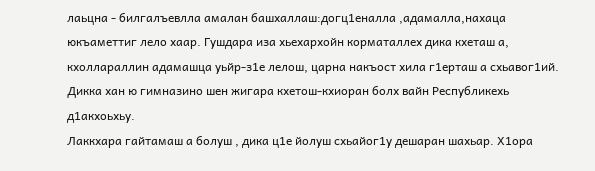лаьцна - билгалъевлла амалан башхаллаш:догц1еналла ,адамалла,нахаца юкъаметтиг лело хаар. Гушдара иза хьехархойн корматаллех дика кхеташ а, кхоллараллин адамашца уьйр-з1е лелош, царна накъост хила г1ерташ а схьавог1ий.
Дикка хан ю гимназино шен жигара кхетош-кхиоран болх вайн Республикехь д1акхоьхьу.
Лаккхара гайтамаш а болуш , дика ц1е йолуш схьайог1у дешаран шахьар. Х1ора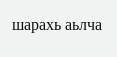шарахь аьлча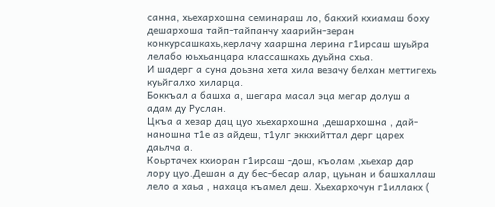санна, хьехархошна семинараш ло, бакхий кхиамаш боху дешархоша тайп-тайпанчу хаарийн-зеран конкурсашкахь,керлачу хааршна лерина г1ирсаш шуьйра лелабо юьхьанцара классашкахь дуьйна схьа.
И шадерг а суна доьзна хета хила везачу белхан меттигехь куьйгалхо хиларца.
Боккъал а башха а, шегара масал эца мегар долуш а адам ду Руслан.
Цкъа а хезар дац цуо хьехархошна ,дешархошна , дай-наношна т1е аз айдеш, т1улг эккхийттал дерг царех даьлча а.
Коьртачех кхиоран г1ирсаш -дош, къолам ,хьехар дар лору цуо.Дешан а ду бес-бесар алар, цуьнан и башхаллаш лело а хаьа , нахаца къамел деш. Хьехархочун г1иллакх (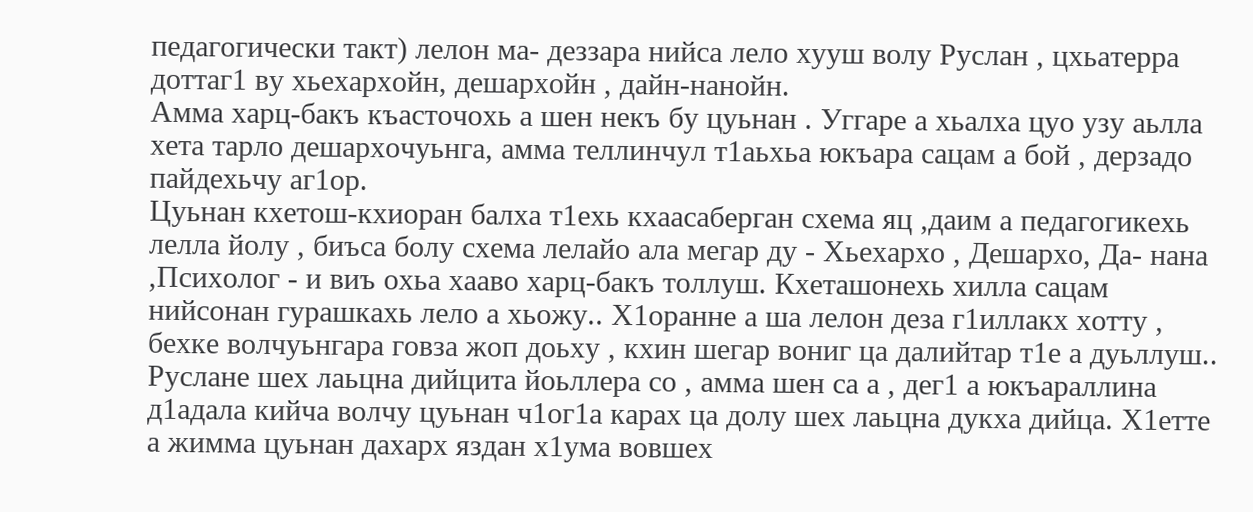педагогически такт) лелон ма- деззара нийса лело хууш волу Руслан , цхьатерра доттаг1 ву хьехархойн, дешархойн , дайн-нанойн.
Амма харц-бакъ къасточохь а шен некъ бу цуьнан . Уггаре а хьалха цуо узу аьлла хета тарло дешархочуьнга, амма теллинчул т1аьхьа юкъара сацам а бой , дерзадо пайдехьчу аг1ор.
Цуьнан кхетош-кхиоран балха т1ехь кхаасаберган схема яц ,даим а педагогикехь лелла йолу , биъса болу схема лелайо ала мегар ду - Хьехархо , Дешархо, Да- нана ,Психолог - и виъ охьа хааво харц-бакъ толлуш. Кхеташонехь хилла сацам нийсонан гурашкахь лело а хьожу.. Х1оранне а ша лелон деза г1иллакх хотту , бехке волчуьнгара говза жоп доьху , кхин шегар вониг ца далийтар т1е а дуьллуш..
Руслане шех лаьцна дийцита йоьллера со , амма шен са а , дег1 а юкъараллина д1адала кийча волчу цуьнан ч1ог1а карах ца долу шех лаьцна дукха дийца. Х1етте а жимма цуьнан дахарх яздан х1ума вовшех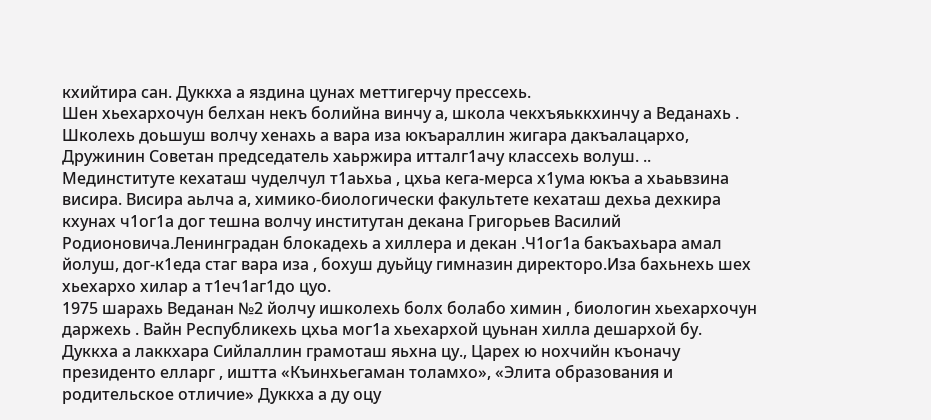кхийтира сан. Дуккха а яздина цунах меттигерчу прессехь.
Шен хьехархочун белхан некъ болийна винчу а, школа чекхъяьккхинчу а Веданахь .
Школехь доьшуш волчу хенахь а вара иза юкъараллин жигара дакъалацархо, Дружинин Советан председатель хаьржира итталг1ачу классехь волуш. ..
Мединституте кехаташ чуделчул т1аьхьа , цхьа кега-мерса х1ума юкъа а хьаьвзина висира. Висира аьлча а, химико-биологически факультете кехаташ дехьа дехкира кхунах ч1ог1а дог тешна волчу институтан декана Григорьев Василий Родионовича.Ленинградан блокадехь а хиллера и декан .Ч1ог1а бакъахьара амал йолуш, дог-к1еда стаг вара иза , бохуш дуьйцу гимназин директоро.Иза бахьнехь шех хьехархо хилар а т1еч1аг1до цуо.
1975 шарахь Веданан №2 йолчу ишколехь болх болабо химин , биологин хьехархочун даржехь . Вайн Республикехь цхьа мог1а хьехархой цуьнан хилла дешархой бу.
Дуккха а лаккхара Сийлаллин грамоташ яьхна цу., Царех ю нохчийн къоначу президенто елларг , иштта «Къинхьегаман толамхо», «Элита образования и родительское отличие» Дуккха а ду оцу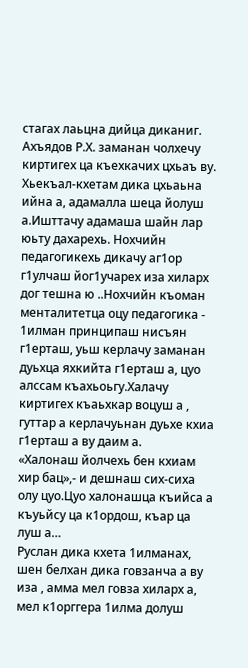стагах лаьцна дийца диканиг.
Ахъядов Р.Х. заманан чолхечу киртигех ца къехкачих цхьаъ ву. Хьекъал-кхетам дика цхьаьна ийна а, адамалла шеца йолуш а.Ишттачу адамаша шайн лар юьту дахарехь. Нохчийн педагогикехь дикачу аг1ор г1улчаш йог1учарех иза хиларх дог тешна ю ..Нохчийн къоман менталитетца оцу педагогика - 1илман принципаш нисъян г1ерташ, уьш керлачу заманан дуьхца яхкийта г1ерташ а, цуо алссам къахьоьгу.Халачу киртигех къаьхкар воцуш а , гуттар а керлачуьнан дуьхе кхиа г1ерташ а ву даим а.
«Халонаш йолчехь бен кхиам хир бац»,- и дешнаш сих-сиха олу цуо.Цуо халонашца къийса а къуьйсу ца к1ордош, къар ца луш а…
Руслан дика кхета 1илманах, шен белхан дика говзанча а ву иза , амма мел говза хиларх а, мел к1орггера 1илма долуш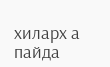хиларх а пайда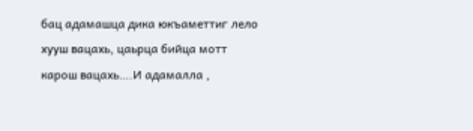бац адамашца дика юкъаметтиг лело хууш вацахь, цаьрца бийца мотт карош вацахь….И адамалла ,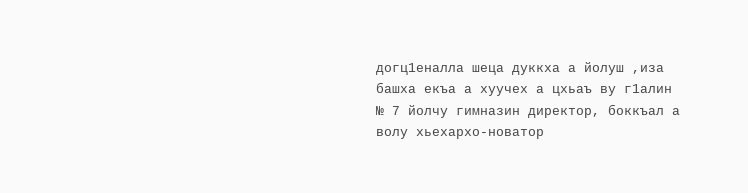догц1еналла шеца дуккха а йолуш ,иза башха екъа а хуучех а цхьаъ ву г1алин № 7 йолчу гимназин директор, боккъал а волу хьехархо-новатор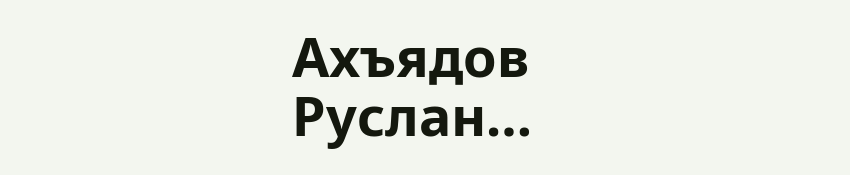Ахъядов Руслан…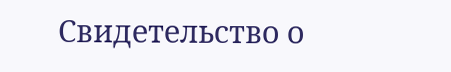Свидетельство о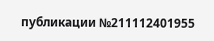публикации №211112401955